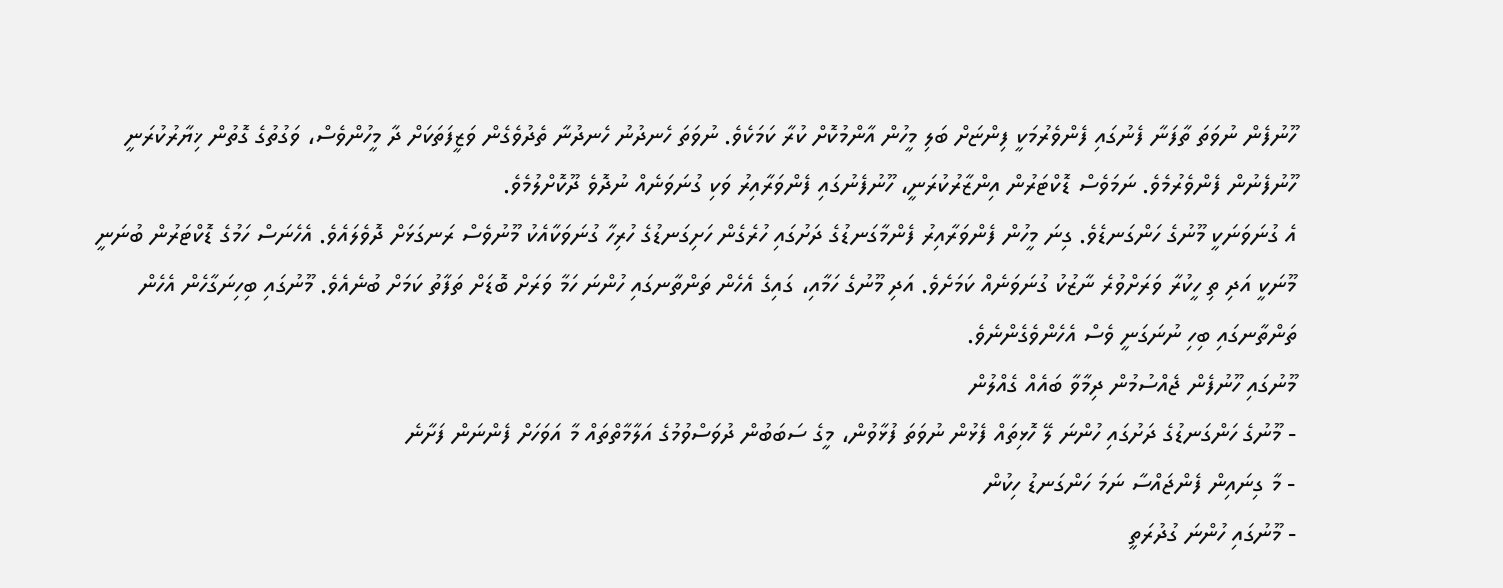ހޫނުފެން ނުވަތަ ތާފަނާ ފެނުގައި ފެންވެރުމަކީ ފިންޏަށް ބަލި މީހުން އާންމުކޮށް ކުރާ ކަމަކެވެ. ނުވަތަ ހެނދުނު ހެނދުނާ ތެދުވެގެން ވަޒީފަތަކަށް ދާ މީހުންވެސް، ވަގުތުގެ ގޮތުން ޚިޔާރުކުރަނީ ހޫނުފެނުން ފެންވެރުމެވެ. ނަމަވެސް ޑޮކްޓަރުން އިންޒާރުކުރަނީ، ހޫނުފެނުގައި ފެންވަރާއިރު ވަކި ގުނަވަނެއް ނުދޮވެ ދޫކޮށްލުމެވެ.
އެ ގުނަވަނަކީ މޫނުގެ ހަންގަނޑެވެ. ގިނަ މީހުން ފެންވަރާއިރު ފެންމާގަނޑުގެ ދަށުގައި ހުރެގެން ހަށިގަނޑުގެ ހުރިހާ ގުނަވަކާއެކު މޫނުވެސް ރަނގަޅަށް ދޮވެލައެވެ. އެހެނަސް ހަމުގެ ޑޮކްޓަރުން ބުނަނީ މޫނަކީ އަދި ތި ހީކުރާ ވަރަށްވުރެ ނާޒުކު ގުނަވަނެއް ކަމަށެވެ. އަދި މޫނުގެ ހަމާއި، ގައިގެ އެހެން ތަންތާނގައި ހުންނަ ހަމާ ވަރަށް ބޮޑަށް ތަފާތު ކަމަށް ބުނެއެވެ. މޫނުގައި ބިހިނަގާހެން އެހެން ތަންތާނގައި ބިހި ނުނަގަނީ ވެސް އެހެންވެގެންނެވެ.
މޫނުގައި ހޫނުފެން ޖެއްސުމުން ދިމާވާ ބައެއް ގެއްލުން
- މޫނުގެ ހަންގަނޑުގެ ދަށުގައި ހުންނަ ލޭ ހޮޅިތައް ފެޅުން ނުވަތަ ފުޅާވުން، މީގެ ސަބަބުން ދުވަސްވުމުގެ އަލާމާތްތައް މާ އަވަހަށް ފެންނަން ފަށާނެ
- މާ ގިނައިން ފެންޖައްސާ ނަމަ ހަންގަނޑު ހިކުން
- މޫނުގައި ހުންނަ ގުދުރަތީ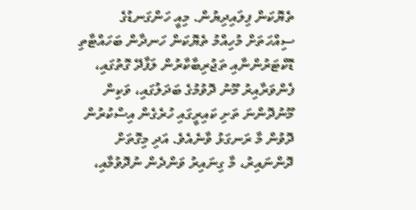ތެޔޮކަން ފިލައިދިޔުން. މިއީ ހަންގަނޑުގެ ސިއްހަތަށް މުހިއްމު ތެޔޮކަން ހަނދާން ބަހައްޓާތި
ޑޮކްޓަރުންނާއި ތަޖުރިބާކާރުން ލަފާދޭ ގޮތުގައި، ފެންވަރާއިރު މޫނު ދޮވުމުގެ ބަދަލުގައި، ވަކިން މޫނުދޮންނަ ތަށި ކައިރީގައި ހުރެގެން އިސްކުރުން ދޮވުން މާ ރަނގަޅު ވާނެއެވެ. އަދި މިގޮތަށް ދޮންނައިރު، މާ ގިނައިރު ވަންދެން ނުދޮވުމާއި،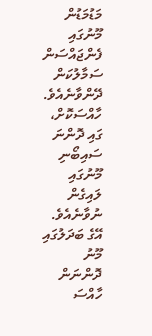މަޑުމަޑުން މޫނުގައި ފެންޖައްސަން ސަމާލުކަން ދޭންވާނެއެވެ. ހާއްސަކޮށް، ގައި ދޮންނަ ސައިބޯނި މޫނުގައި ލައިގެން ނުވާނެއެވެ. އޭގެ ބަދަލުގައި މޫނު ދޮންނަން ހާއްސަ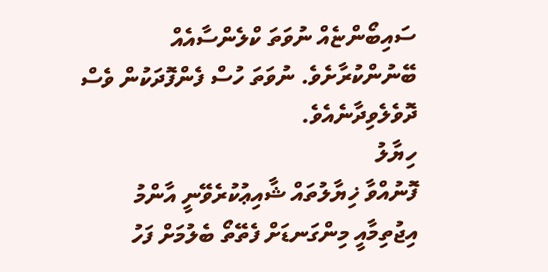ސައިބޯންޏެއް ނުވަތަ ކްލެންސާއެއް ބޭނުންކުރާށެވެ. ނުވަތަ ހުސް ފެންފޮދަކުން ވެސް ދޮވެލެވިދާނެއެވެ.
ހިޔާލު
ފޮނުއްވާ ޚިޔާލުތައް ޝާއިޢުކުރެވޭނީ އާންމު އިޖުތިމާއީ މިންގަނޑަށް ފެތޭތޯ ބެލުމަށް ފަހު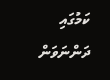ކަމުގައި ދަންނަވަން